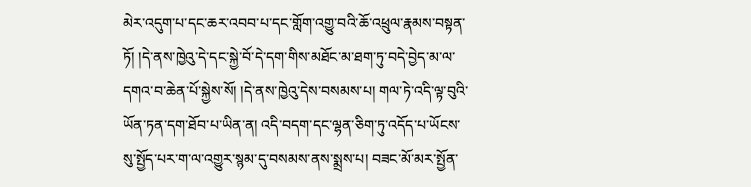མེར་འདུག་པ་དང་ཆར་འབབ་པ་དང་གློག་འགྱུ་བའི་ཆོ་འཕྲུལ་རྣམས་བསྟན་ཏོ། །དེ་ནས་ཁྱེའུ་དེ་དང་སྐྱེ་བོ་དེ་དག་གིས་མཐོང་མ་ཐག་ཏུ་བདེ་བྱེད་མ་ལ་དགའ་བ་ཆེན་པོ་སྐྱེས་སོ། །དེ་ནས་ཁྱེའུ་དེས་བསམས་པ། གལ་ཏེ་འདི་ལྟ་བུའི་ཡོན་ཏན་དག་ཐོབ་པ་ཡིན་ན། འདི་བདག་དང་ལྷན་ཅིག་ཏུ་འདོད་པ་ཡོངས་སུ་སྤྱོད་པར་ག་ལ་འགྱུར་སྙམ་དུ་བསམས་ནས་སྨྲས་པ། བཟང་མོ་མར་སྤྱོན་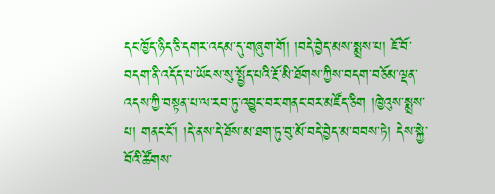དང་ཁྱོད་ཉིད་ཅི་དགར་འདམ་དུ་གཞུག་གོ། །བདེ་བྱེད་མས་སྨྲས་པ། ཇོ་བོ་བདག་ནི་འདོད་པ་ཡོངས་སུ་སྤྱོད་པའི་རྔོ་མི་ཐོགས་ཀྱིས་བདག་བཅོམ་ལྡན་འདས་ཀྱི་བསྟན་པ་ལ་རབ་ཏུ་འབྱུང་བར་གནང་བར་མཛོད་ཅིག །ཁྱེའུས་སྨྲས་པ། གནང་ངོ་། །དེ་ནས་དེ་ཐོས་མ་ཐག་ཏུ་བུ་མོ་བདེ་བྱེད་མ་བབས་ཏེ། དེས་སྐྱེ་བོའི་ཚོགས་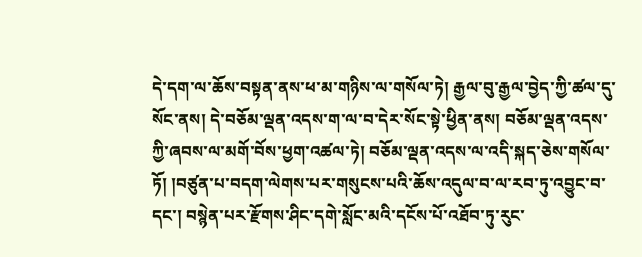དེ་དག་ལ་ཆོས་བསྟན་ནས་ཕ་མ་གཉིས་ལ་གསོལ་ཏེ། རྒྱལ་བུ་རྒྱལ་བྱེད་ཀྱི་ཚལ་དུ་སོང་ནས། དེ་བཅོམ་ལྡན་འདས་ག་ལ་བ་དེར་སོང་སྟེ་ཕྱིན་ནས། བཅོམ་ལྡན་འདས་ཀྱི་ཞབས་ལ་མགོ་བོས་ཕྱག་འཚལ་ཏེ། བཅོམ་ལྡན་འདས་ལ་འདི་སྐད་ཅེས་གསོལ་ཏོ། །བཙུན་པ་བདག་ལེགས་པར་གསུངས་པའི་ཆོས་འདུལ་བ་ལ་རབ་ཏུ་འབྱུང་བ་དང་། བསྙེན་པར་རྫོགས་ཤིང་དགེ་སློང་མའི་དངོས་པོ་འཐོབ་ཏུ་རུང་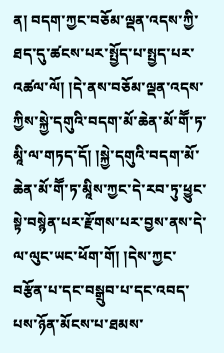ན། བདག་ཀྱང་བཅོམ་ལྡན་འདས་ཀྱི་ཐད་དུ་ཚངས་པར་སྤྱོད་པ་སྤྱད་པར་འཚལ་ལོ། །དེ་ནས་བཅོམ་ལྡན་འདས་ཀྱིས་སྐྱེ་དགུའི་བདག་མོ་ཆེན་མོ་གཽ་ཏ་མཱི་ལ་གཏད་དོ། །སྐྱེ་དགུའི་བདག་མོ་ཆེན་མོ་གཽ་ཏ་མཱིས་ཀྱང་དེ་རབ་ཏུ་ཕྱུང་སྟེ་བསྙེན་པར་རྫོགས་པར་བྱས་ནས་དེ་ལ་ལུང་ཡང་ཕོག་གོ། །དེས་ཀྱང་བརྩོན་པ་དང་བསྒྲུབ་པ་དང་འབད་པས་ཉོན་མོངས་པ་ཐམས་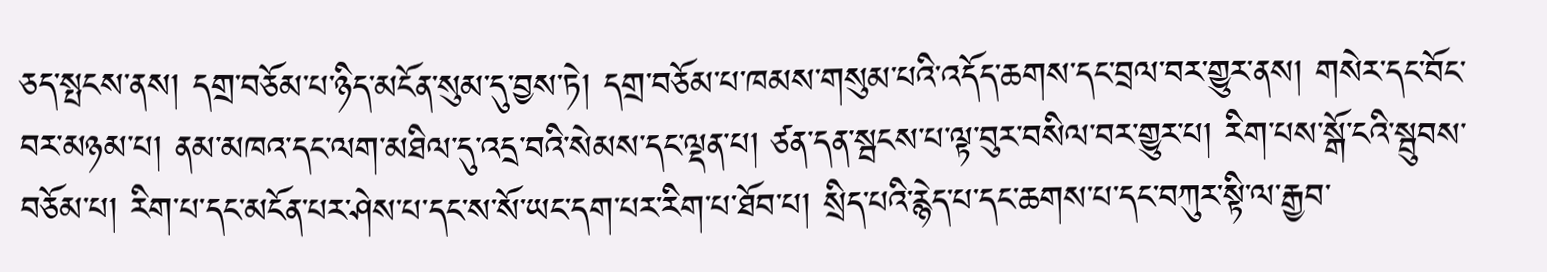ཅད་སྤངས་ནས། དགྲ་བཅོམ་པ་ཉིད་མངོན་སུམ་དུ་བྱས་ཏེ། དགྲ་བཅོམ་པ་ཁམས་གསུམ་པའི་འདོད་ཆགས་དང་བྲལ་བར་གྱུར་ནས། གསེར་དང་བོང་བར་མཉམ་པ། ནམ་མཁའ་དང་ལག་མཐིལ་དུ་འདྲ་བའི་སེམས་དང་ལྡན་པ། ཙན་དན་སྦངས་པ་ལྟ་བུར་བསིལ་བར་གྱུར་པ། རིག་པས་སྒོ་ངའི་སྦུབས་བཅོམ་པ། རིག་པ་དང་མངོན་པར་ཤེས་པ་དང་ས་སོ་ཡང་དག་པར་རིག་པ་ཐོབ་པ། སྲིད་པའི་རྙེད་པ་དང་ཆགས་པ་དང་བཀུར་སྟི་ལ་རྒྱབ་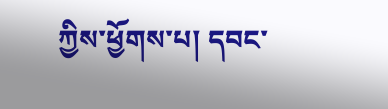ཀྱིས་ཕྱོགས་པ། དབང་